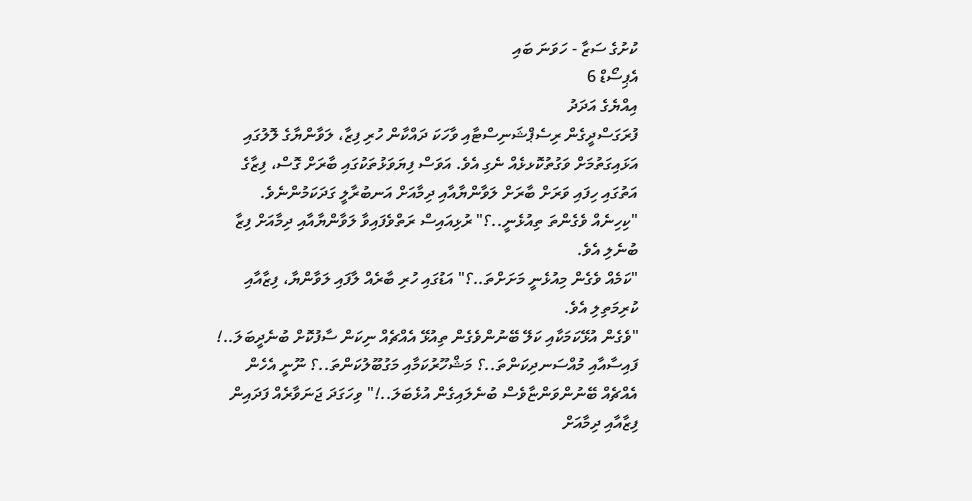ކުށުގެ ސަޒާ - ހަވަނަ ބައި
އެޕިސޯޑް 6
އިއްޔެގެ އަދަދު
ފުރަގަސްދީގެން ރިސެޕްޝަނިސްޓާއި ވާހަކަ ދައްކާން ހުރި ފިޒާ، ލަވާންޔާގެ ލޮލުގައި އަޅައިގަތުމަށް ވަގުތުކޮޅޅެއް ނެގި އެވެ. އަވަސް ފިޔަވަޅުތަކުގައި ބާރަށް ގޮސް، ފިޒާގެ އަތުގައި ހިފައި ވަރަށް ބާރަށް ލަވާންޔާއާއި ދިމާއަށް އަނބުރާލީ ގަދަކަމުންނެވެ.
"ކިހިނެއް ވެގެންތަ ތިއުޅެނީ..؟" ރުޅިއައިސް ރަތްވެފައިވާ ލަވާންޔާއާއި ދިމާއަށް ފިޒާ ބުނެލި އެވެ.
"ކަމެއް ވެގެން މިއުޅެނީ މަށަށްތަ..؟" އަޑުގައި ހުރި ބާރެއް ލާފައި ލަވާންޔާ، ފިޒާއާއި ކުރިމަތިލި އެވެ.
"ވެގެން އުޅޭކަމަކާއި ކަލޭ ބޭނުންވެގެން ތިއުޅޭ އެއްޗެއް ނިކަން ސާފުކޮށް ބުނެދީބަލަ..! ފައިސާއާއި މުއްސަނދިކަންތަ..؟ މަޝްހޫރުކަމާއި މަގުބޫލުކަންތަ..؟ ނޫނީ އެހެން އެއްޗެއް ބޭނުންވަންޏާވެސް ބުނެލައިގެން އުޅެބަލަ..!" ވިހަގަދަ ޖަނަވާރެއް ފަދައިން ފިޒާއާއި ދިމާއަށް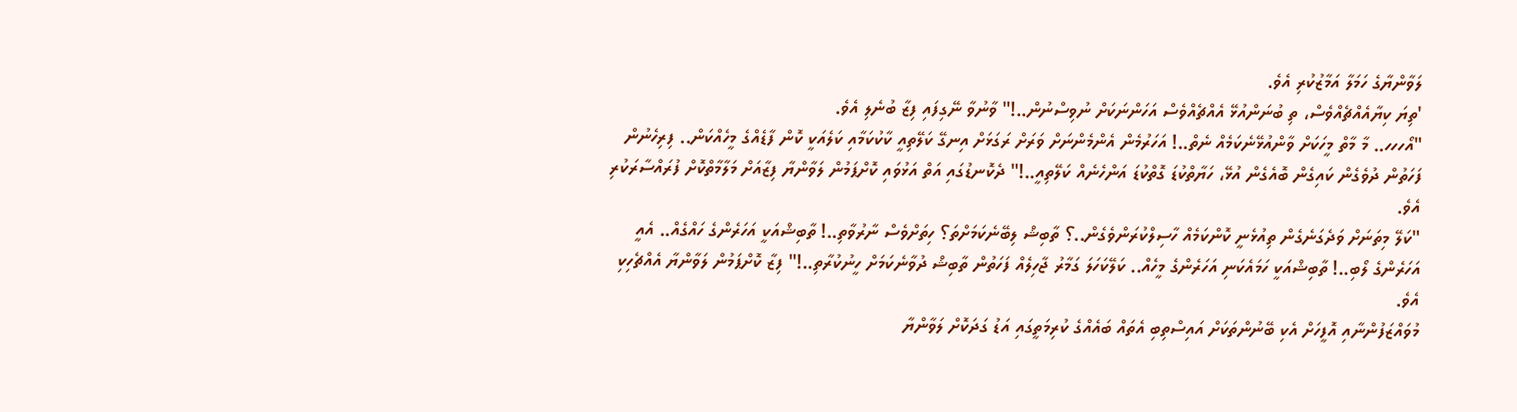ލަވާންޔާގެ ހަމަލާ އަމާޒުކުރި އެވެ.
'ތިޔަ ކިޔާއެއްޗެއްވެސް، ތި ބުނަންއުޅޭ އެއްޗެއްވެސް އަހަންނަކަށް ނުވިސްނުން..!" ވާނުވާ ނޭގިފައި ފިޒާ ބުނެލި އެވެ.
"އޯހހހ.. މާ މާތް މީހަކަށް ވާންއުޅޭނެކަމެއް ނެތް..! އަހަރުމެން އެންމެންނަށް ވަރަށް ރަގަޅަށް އިނގޭ ކަލޭތިއީ ކާކުކަމާއި ކަލެއަކީ ކޮން ފާޑެއްގެ މީހެއްކަން.. ފިރިހެނުން ފަހަތުން ދުވެގެން ކައިގެން ބޮއެގެން އުޅޭ، ހަޔާތްކުޑަ ގޮތްކުޑަ އަންހެނެއް ކަލޭތިއީ..!" ދެކޮނޑުގައި އަތް އަޅުވައި ކޮށްޕަމުން ލަވާންޔާ ފިޒާއަށް މަލާމާތްކޮށް ފުރައްސާރަކުރި އެވެ.
"ކަލޭ މިތަނަށް ވަދެގަނެގެން ތިއުޅެނީ ކޮންކަމެއް ހާސިލްކުރަންވެގެން..؟ ތާބިޝް ލިބޭނެކަމަށްތަ؟ ހިތަށްވެސް ނާރުވާތި..! ތާބިޝްއަކީ އަހަރެންގެ ހައްގެއް.. އެއީ އަހަރެންގެ ލޯބި..! ތާބިޝްއަކީ ހަމައެކަނި އަހަރެންގެ މީހެއް.. ކަލޭކަހަލަ ގަމާރު ޖާހިލެއް ފަހަތުން ތާބިޝް ދުވާނެކަމަށް ހީނުކުރާތި..!" ފިޒާ ކޮށްޕަމުން ލަވާންޔާ އެއްޗެހިކި އެވެ.
މުވައްޒަފުންނާއި އޮފީހަށް އެކި ބޭނުންތަކަށް އައިސްތިބި އެތައް ބައެއްގެ ކުރިމަތީގައި އަޑު ގަދަކޮށް ލަވާންޔާ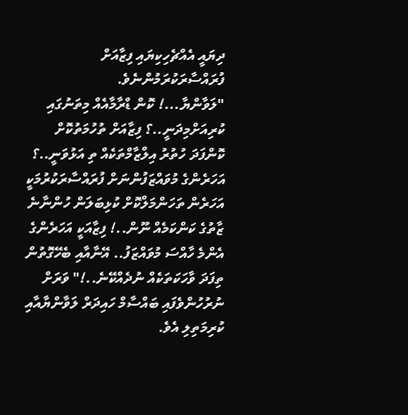ދިޔައީ އެއްޗެހިކިޔައި ފިޒާއަށް ފުރައްސާރަކުރަމުންނެވެ.
"ލަވާންޔާ...! ކޮން ޑްރާމާއެއް މިތަނުގައި ކުރިއަށްމިދަނީ..؟ ފިޒާއަށް ތުހުމަތުކޮށް ކޮންފަދަ ހުތުރު އިލްޒާމްތަކެއް ތި އަޅުވަނީ..؟ އަހަރެންގެ މުވައްޒަފުންނަށް ފުރައްސާރަކުރުމަކީ އަހަރެން ތަހަންމަލްކޮށް ކުޅިބަލަން ހުންނާނެ ޒާތުގެ ކަންކަމެއް ނޫން..! ފިޒާއަކީ އަހަރެންގެ އެންމެ ހާއްސަ މުވައްޒަފު.. އޭނާއާއި ބެހޭގޮތުން ތިފަދަ ވާހަކަތަކެއް ނުދެއްކޭނެ..!" ވަރަށް ނުރުހުންވެފައި ބައްސާމް ހައިދަރް ލަވާންޔާއާއި ކުރިމަތިލި އެވެ.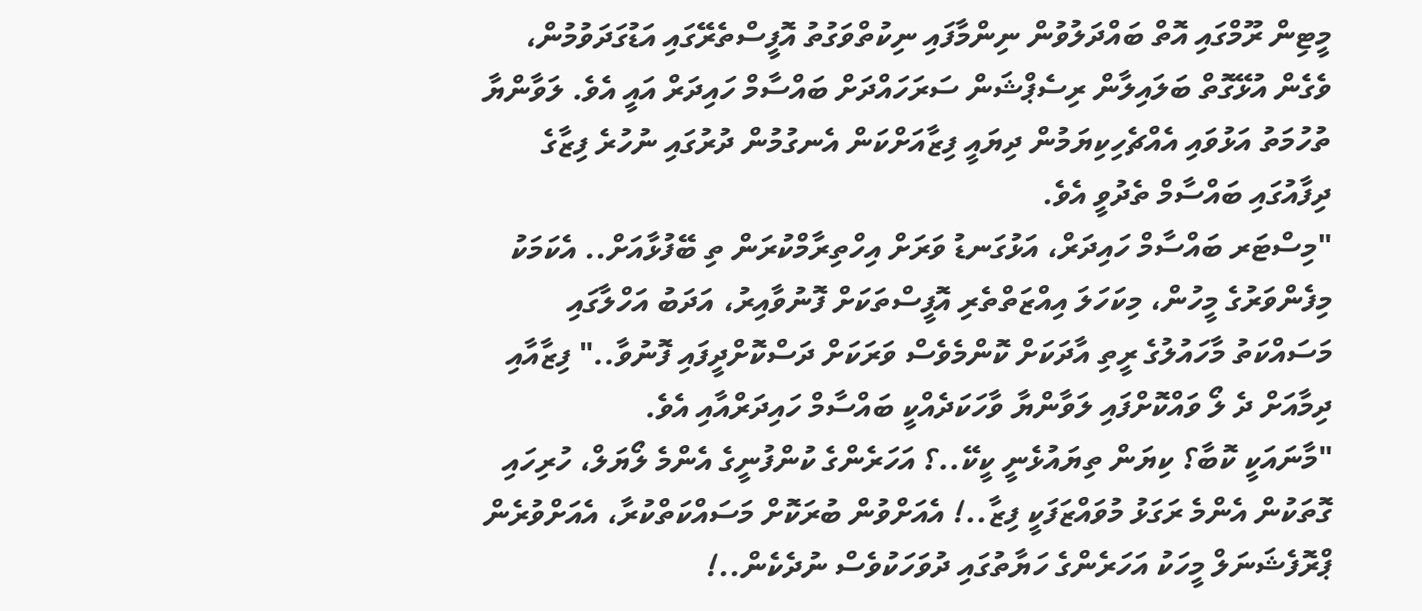މީޓިން ރޫމްގައި އޮތް ބައްދަލުވުން ނިންމާފައި ނިކުތްވަގުތު އޮފީސްތެރޭގައި އަޑުގަދަވުމުން، ވެގެން އުޅޭގޮތް ބަލައިލާން ރިސެޕްޝަން ސަރަހައްދަށް ބައްސާމް ހައިދަރް އައީ އެވެ. ލަވާންޔާ ތުހުމަތު އަޅުވައި އެއްޗެހިކިޔަމުން ދިޔައީ ފިޒާއަށްކަން އެނގުމުން ދުރުގައި ނުހުރެ ފިޒާގެ ދިފާއުގައި ބައްސާމް ތެދުވީ އެވެ.
"މިސްޓަރ ބައްސާމް ހައިދަރް، އަޅުގަނޑު ވަރަށް އިހްތިރާމްކުރަން ތި ބޭފުޅާއަށް.. އެކަމަކު މިފެންވަރުގެ މީހުން، މިކަހަލަ އިއްޒަތްތެރި އޮފީސްތަކަށް ފޮނުވާއިރު، އަދަބު އަހްލާގައި މަސައްކަތު މާހައުލުގެ ރީތި އާދަކަށް ކޮންމެވެސް ވަރަކަށް ދަސްކޮށްދީފައި ފޮނުވާ.." ފިޒާއާއި ދިމާއަށް ދެ ލޯ ވައްކޮށްފައި ލަވާންޔާ ވާހަކަދެއްކީ ބައްސާމް ހައިދަރްއާއި އެވެ.
"މާނައަކީ ކޮބާ؟ ކިޔަން ތިޔައުޅެނީ ކީކޭ..؟ އަހަރެންގެ ކުންފުނީގެ އެންމެ ލޯޔަލް، ހުރިހައި ގޮތަކުން އެންމެ ރަގަޅު މުވައްޒަފަކީ ފިޒާ..! އެއަށްވުން ބުރަކޮށް މަސައްކަތްކުރާ، އެއަށްވުރެން ޕްރޮފެޝަނަލް މީހަކު އަހަރެންގެ ހަޔާތުގައި ދުވަހަކުވެސް ނުދެކެން..!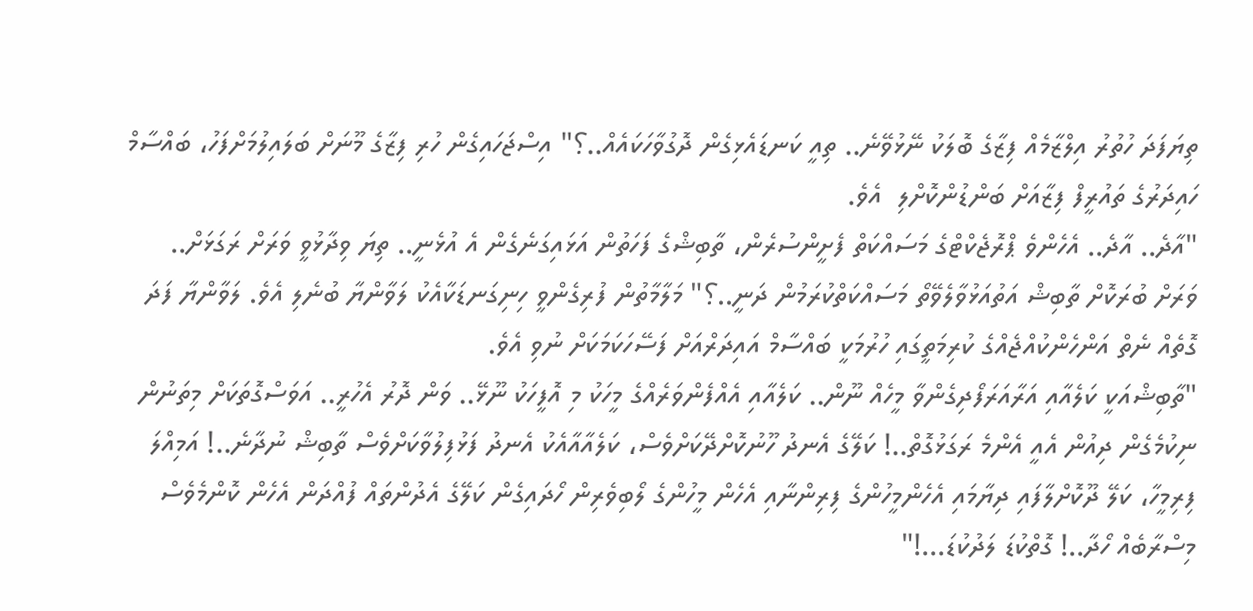ތިޔަފަދަ ހުތުރު އިލްޒާމެއް ފިޒާގެ ބޮލަކު ނޭޅުވޭނެ.. ތިއީ ކަނޑައެޅިގެން ދޮގުވާހަކައެއް..؟" އިސްޖަހައިގެން ހުރި ފިޒާގެ މޫނަށް ބަލައިލުމަށްފަހު، ބައްސާމް ހައިދަރުގެ ތައުރީފް ފިޒާއަށް ބަންޑުންކޮށްލި  އެވެ.
"އާދެ.. އާދެ.. އެހެންވެ ޕްރޮޖެކްޓްގެ މަސައްކަތް ފެށީންސުރެން، ތާބިޝްގެ ފަހަތުން އަޅައިގަނެގެން އެ އުޅެނީ.. ތިޔަ ވިދާޅުވީ ވަރަށް ރަގަޅަށް.. ވަރަށް ބުރަކޮށް ތާބިޝް އަތުއަޅުވާލެވޭތޯ މަސައްކަތްކުރަމުން ދަނީ..؟" މަލާމާތުން ފުރިގެންވީ ހިނިގަނޑަކާއެކު ލަވާންޔާ ބުނެލި އެވެ. ލަވާންޔާ ފަދަ ގޮތެއް ނެތް އަންހެންކުއްޖެއްގެ ކުރިމަތީގައި ހުރުމަކީ ބައްސާމް އައިދަރްއަށް ފަސޭހަކަމަކަށް ނުވި އެވެ.
"ތާބިޝްއަކީ ކަލެއާއި އަރާއަރަފޯދިގެންވާ މީހެއް ނޫން.. ކަލެއާއި އެއްފެންވަރެއްގެ މީހަކު މި އޮފީހަކު ނޫޅޭ.. ވަން ދޮރު އެހުރީ.. އަވަސްގޮތަކަށް މިތަނުން ނިކުމެގެން ދިއުން އެއީ އެންމެ ރަގަޅުގޮތް..! ކަލޭގެ އެނދު ހޫނުކޮށްދޭކަށްވެސް، ކަލެއާއާއެކު އެނދު ފަޅުފިލުވާކަށްވެސް ތާބިޝް ނުދާނެ..! އަމިއްލަ ފިރިމީހާ، ކަލޭ ދޫކޮށްލާފައި ދިޔާމައި އެހެންމީހުންގެ ފިރިންނާއި އެހެން މީހުންގެ ލޯބިވެރިން ހޯދައިގެން ކަލޭގެ އެދުންތައް ފުއްދަން އެހެން ކޮންމެވެސް މިސްރާބެއް ހޯދާ..! ގޮތްކުޑަ ލަދުކުޑަ...!"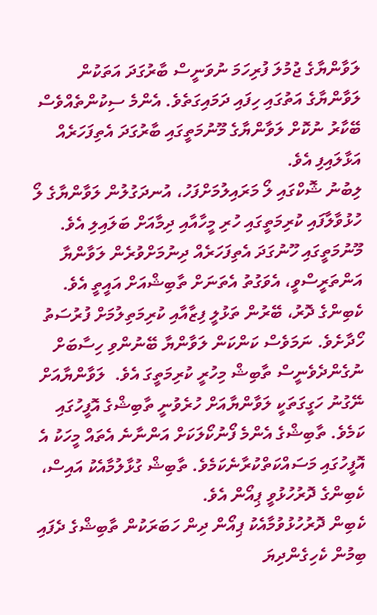ލަވާންޔާގެ ޖުމުލަ ފުރިހަމަ ނުވަނީސް ބާރުގަދަ އަތަކުން ލަވާންޔާގެ އަތުގައި ހިފައި ދަމައިގަތެވެ. އެންމެ ސިކުންތެއްވެސް ބޭކާރު ނުކޮށް ލަވާންޔާގެ މޫނުމަތީގައި ބާރުގަދަ އެތިފަހަރެއް އަޅާލައިފި އެވެ.
ލިބުނު ޝޮކްގައި ލޯ މަރައިލުމަށްފަހު، އުނދަގުލުން ލަވާންޔާގެ ލޯ ހުޅުވާލާފައި ކުރިމަތީގައި ހުރި މީހާއާއި ދިމާއަށް ބަލައިލި އެވެ. މޫނުމަތީގައި ހޫނުގަދަ އެތިފަހަރެއް ދިނުމަށްވުރެން ލަވާންޔާ އަންތަރީސްވީ، އެވަގުތު އެތަނަށް ތާބިޝްއަށް އައީތީ އެވެ. ކެބިންގެ ދޮރު، ބޭރުން ތަޅުލީ ފިޒާއާއި ކުރިމަތިލުމަށް ފުރުސަތު ހޯދާށެވެ. ނަމަވެސް ކަންކަން ލަވާންޔާ ބޭނުންވި ހިސާބަށް ނުގެންދެވެނީސް ތާބިޝް މިހުރީ ކުރިމަތީގަ އެވެ.  ލަވާންޔާއަށް ނޭގުނު ހަގީގަތަކީ ލަވާންޔާއަށް ހުރެވުނީ ތާބިޝްގެ އޮފީހުގައި ކަމެވެ. ތާބިޝްގެ އެންމެ ފޯނުކޯލަކަށް އަންނާނެ އެތައް މީހަކު އެ އޮފީހުގައި މަސައްކަތްކުރާނެކަމެވެ. ތާބިޝް ގުޅާލުމާއެކު އައިސް، ކެބިންގެ ދޮރުހުޅުވީ ޕިއޯން އެވެ.
ކެބިން ދޮރުހުޅުވުމާއެކު ޕިއޯން ދިން ހަބަރަކުން ތާބިޝްގެ ދެފައި ބިމުން ކެހިގެންދިޔަ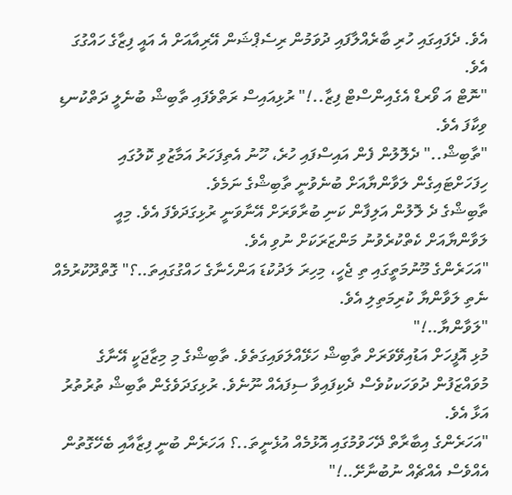އެވެ. ދެފައިގައި ހުރި ބާރެއްލާފައި ދުވަމުން ރިސެޕްޝަން އޭރިއާއަށް އެ އައީ ފިޒާގެ ހައްގުގަ އެވެ.
"ނޮޓް އަ ވޯރޑް އެގެއިންސްޓް ފިޒާ..!" ރުޅިއައިސް ރަތްވެފައި ތާބިޝް ބުނެލީ ދަތްކުނޑި ވިކާފަ އެވެ.
"ތާބިޝް.." ދެލޮލުން ފެން އައިސްފައި ހުރެ، ހޫނު އެތިފަހަރު އަމާޒުވި ކޮލުގައި ހިފަހަށްޓައިގެން ލަވާންޔާއަށް ބުނެވުނީ ތާބިޝްގެ ނަމެވެ.
ތާބިޝްގެ ދެ ލޮލުން އަލިފާން ކަނި ބުރާވަރަށް އޭނާވަނީ ރުޅިގަދަވެފަ އެވެ. މިއީ ލަވާންޔާއަށް ކެތްކުރެވުނު މަންޒަރަކަށް ނުވި އެވެ.
"އަހަރެންގެ މޫނުމަތީގައި ތި ޖެހީ، މިހިރަ ލަދުކުޑަ އަންހެނާގެ ހައްގުގައިތަ..؟" ގޮތްދޫކުރުމެއް ނެތި ލަވާންޔާ ކުރިމަތިލި އެވެ.
"ލަވާންޔާ..!"
މުޅި އޮފީހަށް އަޑުއިވޭވަރަށް ތާބިޝް ހަޅޭއްލަވައިގަތެވެ. ތާބިޝްގެ މި މިޒާޖަކީ އޭނާގެ މުވައްޒަފުން ދުވަހަކކުވެސް ދެކިފައިވާ ސިފައެއް ނޫނެވެ. ރުޅިގަދަވެގެން ތާބިޝް ތުރުތުރު އަޅާ އެވެ.
"އަހަރެންގެ އިބާރާތް ދޭހަވުމުގައި އޮޅުމެއް އުޅެނީތަ..؟ އަހަރެން ބުނީ ފިޒާއާއި ބެހޭގޮތުން އެއްވެސް އެއްޗެއް ނުބުނާށޭ..!"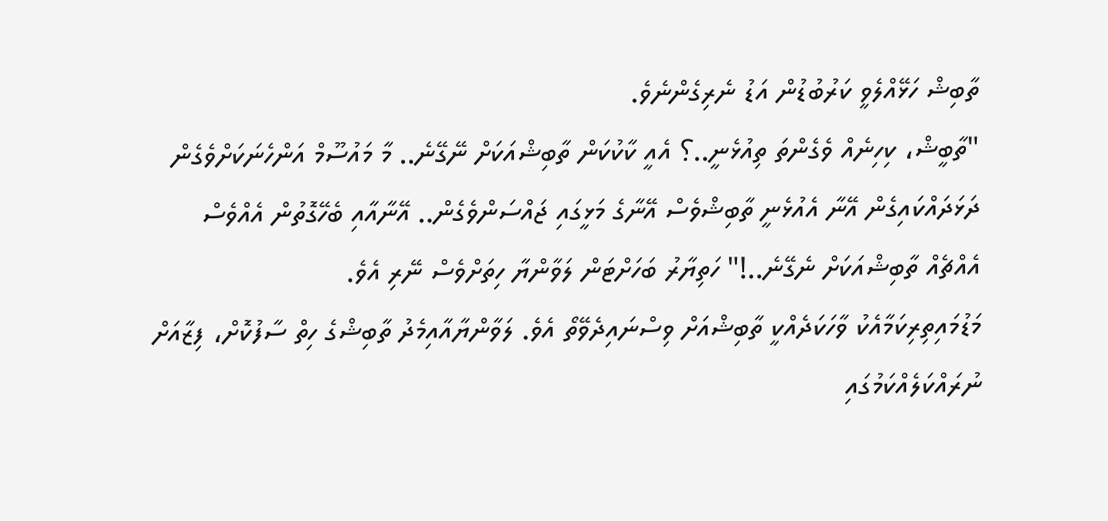ތާބިޝް ހަޅޭއްލެވީ ކަރުބުޑުން އަޑު ނެރިގެންނެވެ.
"ތާބީޝް، ކިހިނެއް ވެގެންތަ ތިއުޅެނީ..؟ އެއީ ކާކުކަން ތާބިޝްއަކަށް ނޭގޭނެ.. މާ މައުސޫމް އަންހެނަކަށްވެގެން ދަޅަދައްކައިގެން އޭނާ އެއުޅެނީ ތާބިޝްވެސް އޭނާގެ މަޅީގައި ޖައްސަންވެގެން.. އޭނާއާއި ބެހޭގޮތުން އެއްވެސް އެއްޗެއް ތާބިޝްއަކަށް ނެގޭނެ..!" ހަތިޔާރު ބަހަށްޓަން ލަވާންޔާ ހިތަށްވެސް ނޭރި އެވެ.
މަޑުމައިތިރިކަމާއެކު ވާހަކަދެއްކީ ތާބިޝްއަށް ވިސްނައިދެވޭތޯ އެވެ. ލަވާންޔާއާއިމެދު ތާބިޝްގެ ހިތް ސާފުކޮށް، ފިޒާއަށް ނުރައްކަލެއްކަމުގައި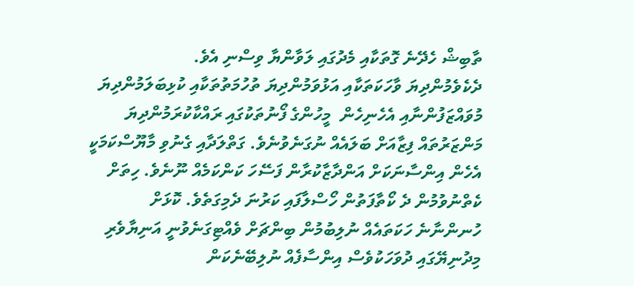ތާބިޝް ހެދޭނެ ގޮތަކާއި މެދުގައި ލަވާންޔާ ވިސްނި އެވެ.
ދެކެވެމުންދިޔަ ވާހަކަތަކާއި އަޅުވަމުންދިޔަ ތުހުމަތުތަކާއި ކުޅިބަލަމުންދިޔަ މުވައްޒަފުންނާއި އެހެނިހެން  މީހުންގެ ފޯނުތަކުގައި ރައްކާކުރަމުންދިޔަ މަންޒަރުތައް ފިޒާއަށް ބަލައެއް ނުގަނެވުނެވެ. ގަތްލަދާއި ގެނުވި މާޔޫސްކަމަކީ އެހެން އިންސާނަކަށް އަންދާޒާކުރާން ފަސޭހަ ކަންކަމެއް ނޫނެވެ. ހިތަށް ކެތްނުވުމުން ދެ ކޯތާފަތުން ހޯސްލާފައި ކަރުނަ ދެމިގަތެވެ. ކޮޅަށް ހުނންނާނެ ހަކަތައެއް ނުލިބުމުން ބިންޗަށް ވެއްޓިގަނެވުނީ އަނިޔާވެރި މިދުނިޔޭގައި ދުވަހަކުވެސް އިންސާފެއް ނުލިބޭނެކަން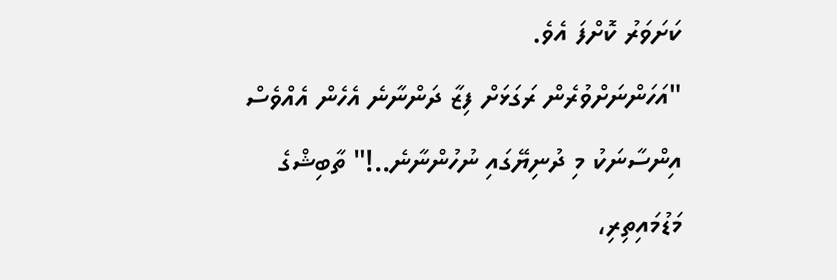ކަށަވަރު ކޮށްފަ އެވެ.
"އަހަންނަށްވުރެން ރަގަޅަށް ފިޒާ ދަންނާނެ އެހެން އެއްވެސް އިންސާނަކު މި ދުނިޔޭގައި ނުހުންނާނެ..!" ތާބިޝްގެ މަޑުމައިތިރި،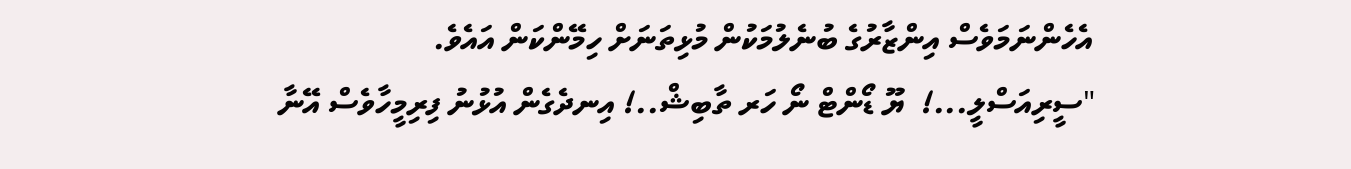އެހެންނަމަވެސް އިންޒާރުގެ ބުނެލުމަކުން މުޅިތަނަށް ހިމޭންކަން އައެވެ.
"ސީރިއަސްލީ...!  ޔޫ ޑޯންޓް ނޯ ހަރ ތާބިޝް..! އިނދެގެން އުޅުނު ފިރިމީހާވެސް އޭނާ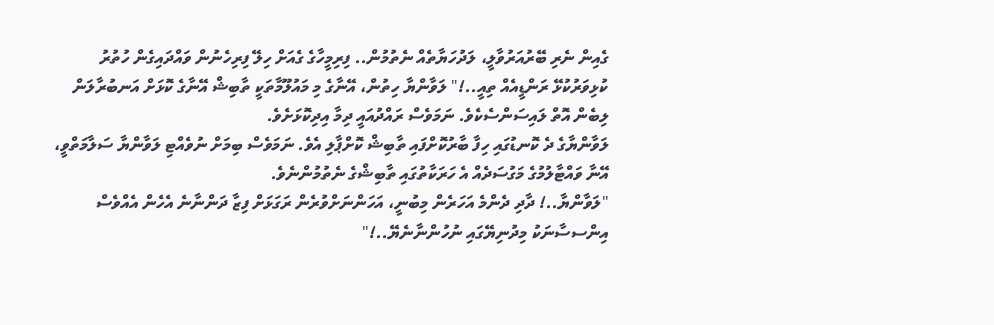ގެއިން ނެރި ބޭރުއަރުވާލީ، ލަދުހަޔާތެއް ނެތުމުން.. ފިރިމީހާގެ ގެއަށް ހިލޭ ފިރިހެނުން ވައްދައިގެން ހުތުރު ކުޅިވަރުކުޅޭ ރަންޑީއެއް ތިއީ..!" ލަވާންޔާ ހިތުން، އޭނާގެ މި މައުލޫމާތަކީ ތާބިޝް އޭނާގެ ކޮޅަށް އަނބުރާލަން ލިބެން އޮތް ލައިސަންސެކެވެ. ނަމަވެސް ރައްދުއައީ ދިމާ އިދިކޮޅަށެވެ.
ލަވާންޔާގެ ދެ ކޮނޑުގައި ހިފާ ބާރުކޮށްފައި ތާބިޝް ކޮށްޕާލި އެވެ. ނަމަވެސް ބިމަށް ނުވެއްޓި ލަވާންޔާ ސަލާމަތްވީ، އޭނާ ވައްޓާލުމުގެ މަގުސަދެއް އެ ހަރަކާތުގައި ތާބިޝްގެ ނެތުމުންނެވެ.
"ލަވާންޔާ..! ދާދި ދެންމެ އަހަރެން މިބުނީ، އަހަންނަށްވުރެން ރަގަޅަށް ފިޒާ ދަންނާނެ އެހެން އެއްވެސް އިންސސާނަކު މިދުނިޔޭގައި ނުހުންނާނެޔޭ..!"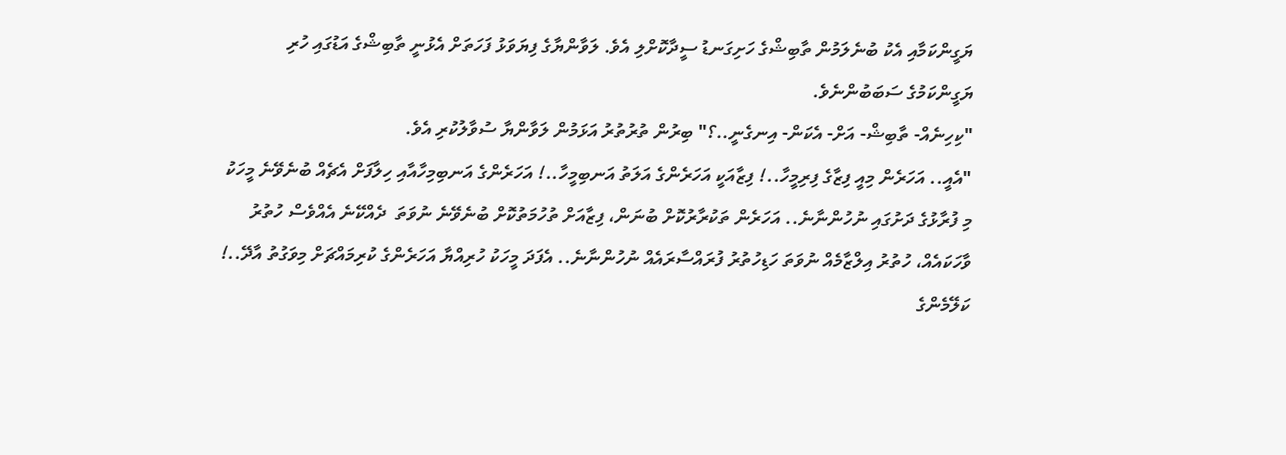ޔަގީންކަމާއި އެކު ބުނެލަމުން ތާބިޝްގެ ހަށިގަނޑު ސީދާކޮށްލި އެވެ. ލަވާންޔާގެ ފިޔަވަޅު ފަހަތަށް އެޅުނީ ތާބިޝްގެ އަޑުގައި ހުރި ޔަގީންކަމުގެ ސަބަބުންނެވެ.
"ކިހިނެއް- ތާބިޝް- އަށް- އެކަން- އިނގެނީ..؟" ބިރުން ތުރުތުރު އަޅަމުން ލަވާންޔާ ސުވާލުކުރި އެވެ.
"އެއީ.. އަހަރެން މިއީ ފިޒާގެ ފިރިމީހާ..! ފިޒާއަކީ އަހަރެންގެ އަލަތު އަނބިމީހާ..! އަހަރެންގެ އަނބިމިހާއާއި ހިލާފަށް އެޗެއް ބުނެވޭނެ މީހަކު މި ފުރާޅުގެ ދަށުގައި ނުހުންނާނެ.. އަހަރެން ތަކުރާރުކޮށް ބުނަން، ފިޒާއަށް ތުހުމަތުކޮށް ބުނެވޭނެ ނުވަތަ  ދެއްކޭނެ އެއްވެސް ހުތުރު ވާހަކައެއް، ހުތުރު އިލްޒާމެއް ނުވަތަ ހަޑިހުތުރު ފުރައްސާރައެއް ނުހުންނާނެ.. އެފަދަ މީހަކު ހުރިއްޔާ އަހަރެންގެ ކުރިމައްޗަށް މިވަގުތު އާދޭ..! ކަލޭމެންގެ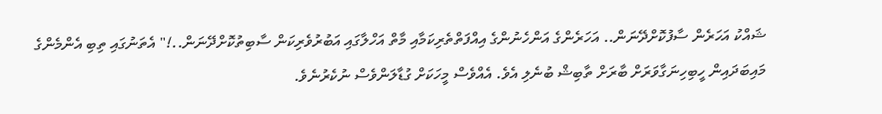ޝައްކު އަހަރެން ސާފުކޮށްދޭނަން.. އަހަރެންގެ އަންހެނުންގެ އިއްފަތްތެރިކަމާއި މާތް އަހްލާގައި އަބުރުވެރިކަން ސާބިތުކޮށްދޭނަން..!" އެތަނުގައި ތިބި އެންމެންގެ މައިބަދައިން ހީބިހިނަގާވަރަށް ބާރަށް ތާބިޝް ބުނެލި އެވެ. އެއްވެސް މީހަކަށް ގުޑާލަންވެސް ނުކެރުނެވެ.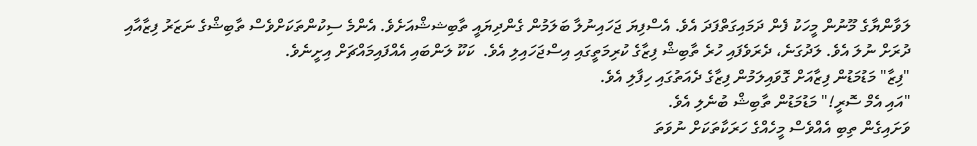ލަވާންޔާގެ މޫނުން މީހަކު ފެން ދަމައިގަތްފަދަ އެވެ. އެސްފިޔަ ޖަހައިނުލާ ބަލަމުން ގެންދިޔައީ ތާބިޝޝްއަށެވެ. އެންމެ ސިކުންތަކަށްވެސް ތާބިޝްގެ ނަޒަރު ފިޒާއާއި ދުރަށް ނުލަ އެވެ. ލަދުގަނެ، ދެރަވެފައި ހުރެ ތާބިޝް ފިޒާގެ ކުރިމަތީގައި އިސްޖަހައިލި އެވެ.  ކަކޫ ލަންބައި އެއްފައިމައްޗަށް އިށީނެވެ.
"ފިޒާ" މަޑުމަޑުން ފިޒާއަށް ގޮވައިލަމުން ފިޒާގެ ދެއަތުގައި ހިފާލި އެވެ.
"އައި އެމް ސޮރީ!" މަޑުމަޑުން ތާބިޝް ބުނެލި އެވެ.
ވަށައިގެން ތިބި އެއްވެސް މީހެއްގެ ހަރަކާތަކަށް ނުވަތަ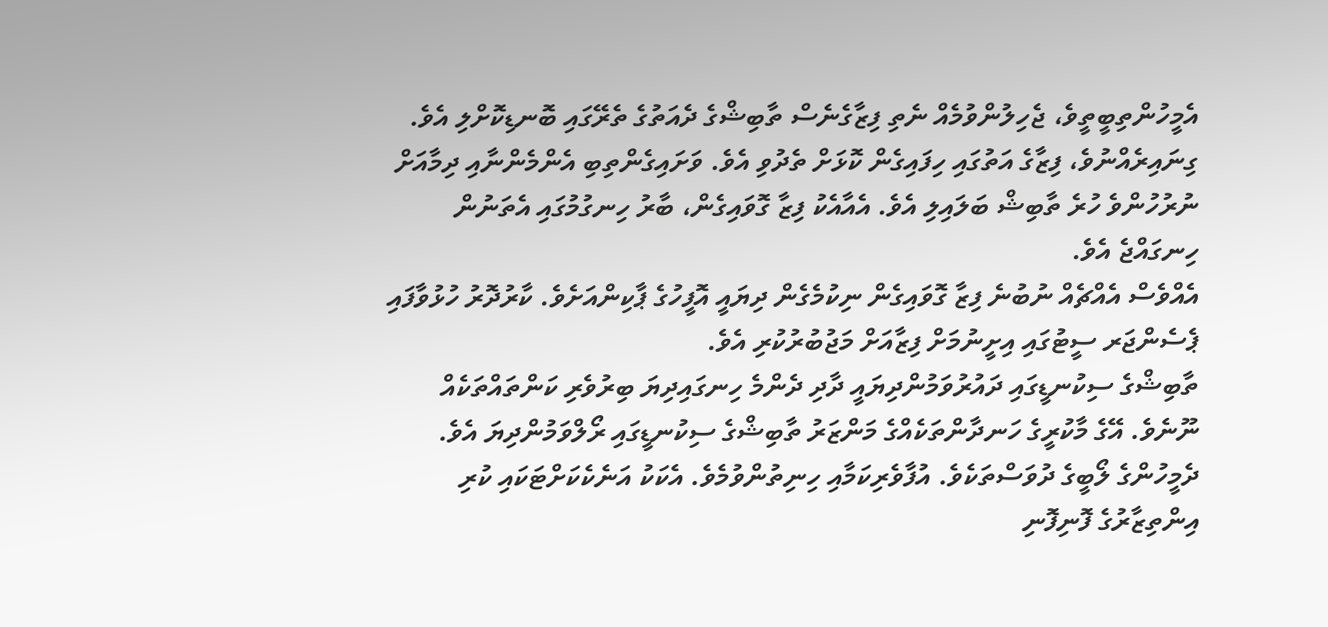އެމީހުންތިބީތީވެ، ޖެހިލުންވުމެއް ނެތި ފިޒާގެނެސް ތާބިޝްގެ ދެއަތުގެ ތެރޭގައި ބޮނޑިކޮށްލި އެވެ.
ގިނައިރެއްނުވެ، ފިޒާގެ އަތުގައި ހިފައިގެން ކޮޅަށް ތެދުވި އެވެ. ވަށައިގެންތިބި އެންމެންނާއި ދިމާއަށް ނުރުހުންވެ ހުރެ ތާބިޝް ބަލައިލި އެވެ. އެއާއެކު ފިޒާ ގޮވައިގެން، ބާރު ހިނގުމުގައި އެތަނުން ހިނގައްޖެ އެވެ.
އެއްވެސް އެއްޗެއް ނުބުނެ ފިޒާ ގޮވައިގެން ނިކުމެގެން ދިޔައީ އޮފީހުގެ ޕާކިންއަށެވެ. ކާރުދޮރު ހުޅުވާފައި ޕެސެންޖަރ ސީޓުގައި އިށީނުމަށް ފިޒާއަށް މަޖުބުރުކުރި އެވެ.
ތާބިޝްގެ ސިކުނޑީގައި ދައުރުވަމުންދިޔައީ ދާދި ދެންމެ ހިނގައިދިޔަ ބިރުވެރި ކަންތައްތަކެއް ނޫނެވެ. އޭގެ މާކުރީގެ ހަނދާންތަކެއްގެ މަންޒަރު ތާބިޝްގެ ސިކުނޑީގައި ރޯލްވަމުންދިޔަ އެވެ. ދެމީހުންގެ ލޯބީގެ ދުވަސްތަކެވެ. އުފާވެރިކަމާއި ހިނިތުންވުމެވެ. އެކަކު އަނެކެކަށްޓަކައި ކުރި އިންތިޒާރުގެ ފޮނިފޮނި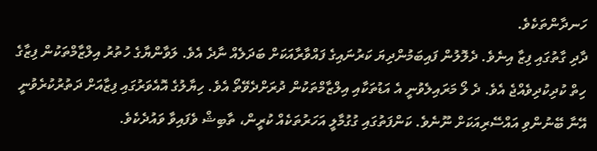ހަނދާންތަކެވެ.
ދާދި ގާތުގައި ފިޒާ އިނެވެ. ދެލޮލުން ފައިބަމުންދިޔަ ކަރުނައިގެ ފައްވާރާއަކަށް ބަދަލެއް ނާދެ އެވެ. ލަވާންޔާގެ ހުތުރު އިލްޒާމްތަކުން ފިޒާގެ ހިތް ކުދިކުދިވެއްޖެ އެވެ. ދެ ލޯ މަރައިލެވުނީ އެ އަޑުތަކާއި އިލްޒާމްތަކުން ދުރަށްދެވޭތޯ އެވެ. ހިޔާލުގެ އޮއެވަރުގައި ފިޒާއަށް ދަތުރުކުރެވުނީ އޭނާ ބޭނުންވި އައްސޭރިއަކަށް ނޫނެވެ. ކަންފަތުގައި ގުގުމާލީ އަހަރުތަކެއް ކުރީން، ތާބިޝް ވެފައިވާ ވައުދެކެވެ.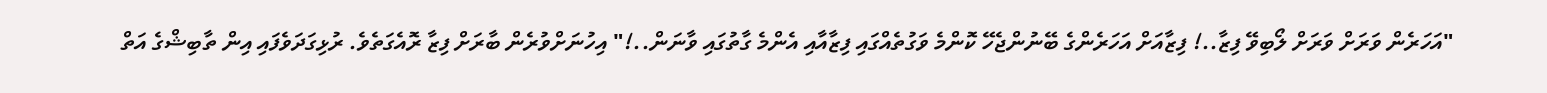"އަހަރެން ވަރަށް ވަރަށް ލޯބިވޭ ފިޒާ..! ފިޒާއަށް އަހަރެންގެ ބޭނުންޖެހޭ ކޮންމެ ވަގުތެއްގައި ފިޒާއާއި އެންމެ ގާތުގައި ވާނަން..!" އިހުނަށްވުރެން ބާރަށް ފިޒާ ރޮއެގަތެވެ. ރުޅިގަދަވެފައި އިން ތާބިޝްގެ އަތް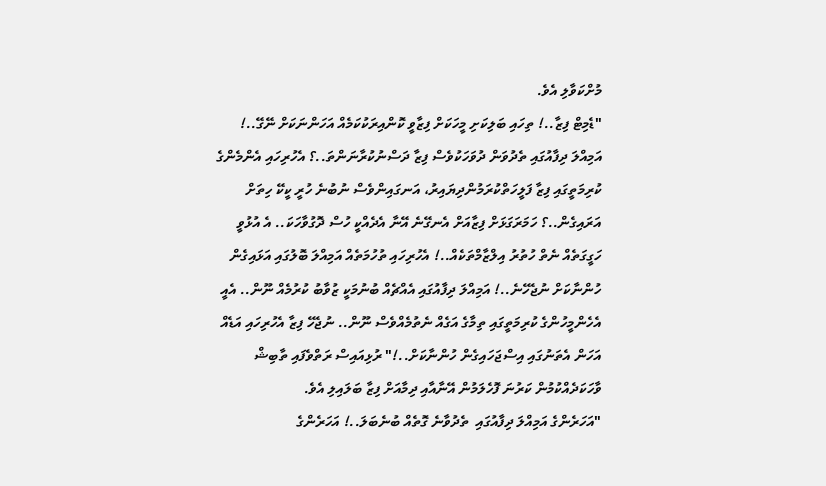މުށްކަވާލި އެވެ.
"ޑެމިޓް ފިޒާ..! ތިހައި ބަލިކަށި މީހަކަށް ފިޒާވީ ކޮންއިރަކުކަމެއް އަހަންނަކަށް ނޭގޭ..! އަމިއްލަ ދިފާއުގައި ތެދުވަން ދުވަހަކުވެސް ފިޒާ ދަސްނުކުރާނަންތަ..؟ އެހުރިހައި އެންމެންގެ ކުރިމަތީގައި ފިޒާ ފަލީހަތްކުރަމުންދިޔައިރު، އަނގައިންވެސް ނުބުނެ ހުރީ ކީކޭ ހިތަށް އަރައިގެން..؟ ހަމަރަގަޅަށް ފިޒާއަށް އެނގޭނެ އޭނާ އެދެއްކީ ހުސް ދޮގުވާހަކަ.. އެ އުޅުވީ ހަގީގަތެއް ނެތް ހުތުރު އިލްޒާމްތަކެއް..! އެހުރިހައި ތުހުމަތެއް އަމިއްލަ ބޮލުގައި އަޅައިގެން ހުންނާކަށް ނުޖެހޭނެ..! އަމިއްލަ ދިފާއުގައި އެއްޗެއް ބުނުމަކީ ޒުވާބު ކުރުމެއް ނޫން.. އެއީ އެހެންމީހުންގެ ކުރިމަތީގައި ތިމާގެ އަގެއް ނެތުމެއްވެސް ނޫން.. ނުޖެހޭ ފިޒާ އެހުރިހައި އަޑެއް އަހަން އެތަނުގައި އިސްޖަހައިގެން ހުންނާކަށް..!" ރުޅިއައިސް ރަތްވެފައި ތާބިޝް ވާހަކަދެއްކުމުން ކަރުނަ ފޮހެލަމުން އޭނާއާއި ދިމާއަށް ފިޒާ ބަލައިލި އެވެ.
"އަހަރެންގެ އަމިއްލަ ދިފާއުގައި  ތެދުވާނެ ގޮތެއް ބުނެބަލަ..! އަހަރެންގެ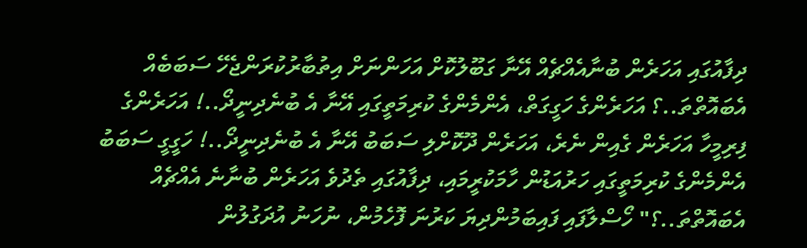ދިފާއުގައި އަހަރެން ބުނާއެއްޗެއް އޭނާ ގަބޫލުކޮށް އަހަންނަށް އިތުބާރުކުރަންޖެހޭ ސަބަބެއް އެބައޮތްތަ..؟ އަހަރެންގެ ހަގީގަތް، އެންމެންގެ ކުރިމަތީގައި އޭނާ އެ ބުނެދިނީދޯ..! އަހަރެންގެ ފިރިމީހާ އަހަރެން ގެއިން ނެރެ، އަހަރެން ދޫކޮށްލި ސަބަބު އޭނާ އެ ބުނެދިނީދޯ..! ހަގީގީ ސަބަބު އެންމެންގެ ކުރިމަތީގައި ހަރުއަޑުން ހާމަކުރީމައި، ދިފާއުގައި ތެދުވެ އަހަރެން ބުނާނެ އެއްޗެއް އެބައޮތްތަ..؟" ހޯސްލާފައި ފައިބަމުންދިޔަ ކަރުނަ ފޮހެމުން، ނުހަނު އުދަގުލުން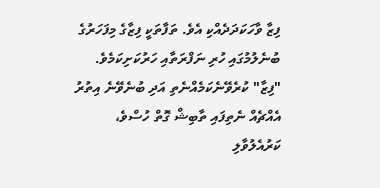ފިޒާ ވާހަކަދަދެއްކި އެވެ. ތަފާތަކީ ފިޒާގެ މިފަހަރުގެ ބުނެލުމުގައި ހުރި ނަފްރަތާއި ހަރުކަށިކަމެވެ.
"ފިޒާ" ކުރެވޭނެކަމެއްނެތި އަދި ބުނެވޭނެ އިތުރު އެއްޗެއް ނެތިފައި ތާބިޝް ގޮތް ހުސްވެ، ކަރުއެލުވާލި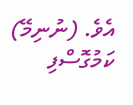އެވެ. (ނުނިމޭ)
ކަމުގޮސްފި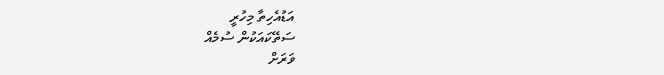އަޑުއެހިތާ މިހުރީ
ސަތޭކައަކުން ސުމެއް
ވަރަށް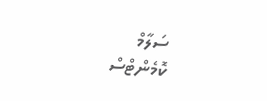ސަލާމް
ކޮމެންޓްސް